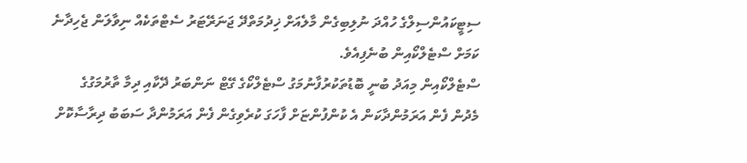ސިޓީކައުންސިލްގެ ހުއްދަ ނުލިބިގެން މާލެއަށް ޚިދުމަތްދޭ ޖަނަރޭޓަރު ސެޓްތަކެއް ނިވާލަން ޖެހިދާނެ ކަމަށް ސްޓެލްކޯއިން ބުނެފިއެވެ.
ސްޓެލްކޯއިން މިއަދު ބުނީ ބޮޑުތަކުރުފާނުމަގު ސްޓެލްކޯގެ ގޭޓް ނަންބަރު ދޭކާއި ދިމާ ތާރުމަގުގެ މެދުން ފެން އަރަމުންދާކަން އެ ކުންފުންޏަށް ފާހަގަ ކުރެވިގެން ފެން އަރަމުންދާ ސަބަބު ދިރާސާކޮށް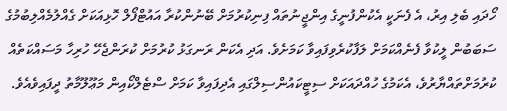ހޯދައި ބެލި އިރު، އެ ފެނަކީ އެކުންފުނީގެ އިންޖީނުތައް ފިނިކުރުމަށް ބޭނުންކުރާ އައުޓްފޯލް ހޮޅިއަކަށް ގެއްލުމެއްލިބުމުގެ ސަބަބުން ލީކުވާ ފެނެއްކަމަށް ލަފާކުރެވިފައިވާ ކަމަށެވެ. އަދި އެކަން ރަނގަޅު ކުރުމަށް ކުރަންޖެހޭ ހުރިހާ މަސައްކަތެއް ކުރުމަށްތައްޔާރުވެ، އެކަމުގެ ހުއްދައަކަށް ސިޓީކައުންސިލްގައި އެދިފައިވާ ކަމަށް ސްޓެލްކޯއިން މަޢޫލޫމާތު ދީފައިވެއެވެ.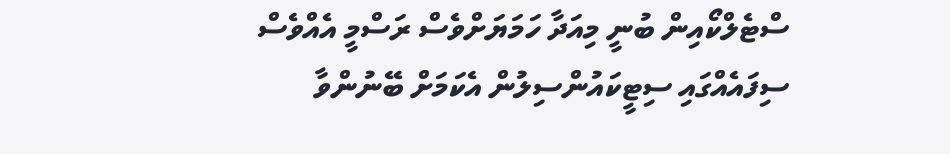ސްޓެލްކޯއިން ބުނީ މިއަދާ ހަމަޔަށްވެސް ރަސްމީ އެއްވެސް ސިފައެއްގައި ސިޓީކައުންސިލުން އެކަމަށް ބޭނުންވާ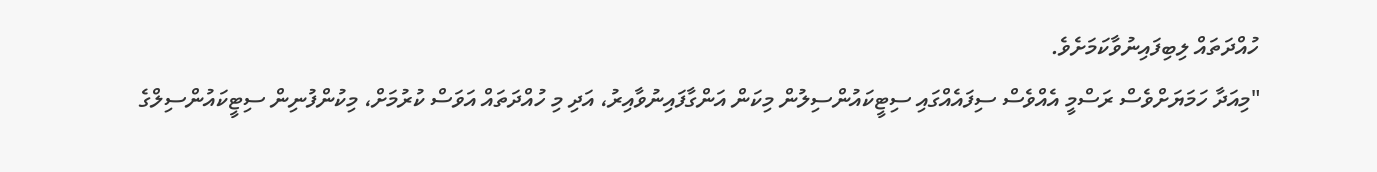ހުއްދަތައް ލިބިފައިނުވާކަމަށެވެ.
"މިއަދާ ހަމަޔަށްވެސް ރަސްމީ އެއްވެސް ސިފައެއްގައި ސިޓީކައުންސިލުން މިކަން އަންގާފައިނުވާއިރު، އަދި މި ހުއްދަތައް އަވަސް ކުރުމަށް، މިކުންފުނިން ސިޓީކައުންސިލްގެ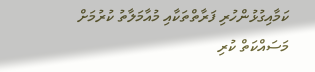ކަމާއިގުޅުންހުރި ފަރާތްތަކާއި މުއާމަލާތު ކުރުމަށް މަސައްކަތް ކުރި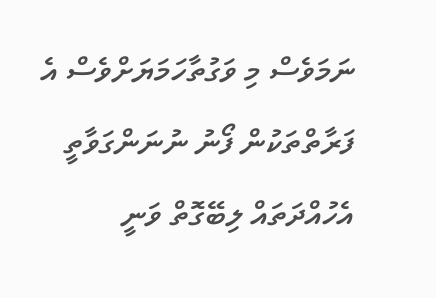ނަމަވެސް މި ވަގުތާހަމަޔަށްވެސް އެ ފަރާތްތަކުން ފޯނު ނުނަންގަވާތީ އެހުއްދަތައް ލިބޭގޮތް ވަނީ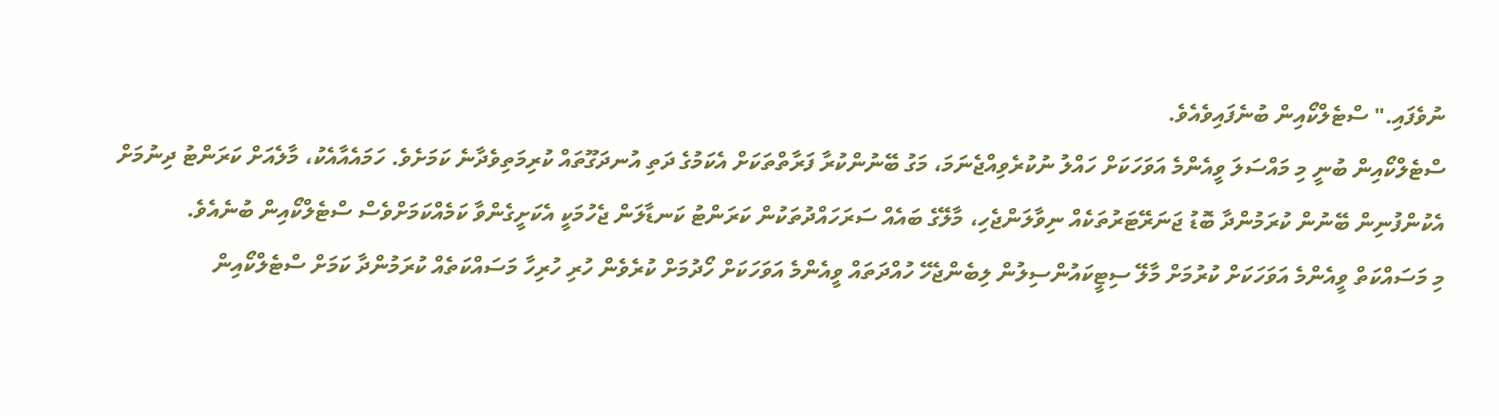ނުވެފައި." ސްޓެލްކޯއިން ބުނެފައިވެއެވެ.
ސްޓެލްކޯއިން ބުނީ މި މައްސަލަ ވީއެންމެ އަވަހަކަށް ހައްލު ނުކުރެވިއްޖެނަމަ، މަގު ބޭނުންކުރާ ފަރާތްތަކަށް އެކަމުގެ ދަތި އުނދަގޫތައް ކުރިމަތިވެދާނެ ކަމަށެވެ. ހަމައެއާއެކު، މާލެއަށް ކަރަންޓު ދިނުމަށް އެކުންފުނިން ބޭނުން ކުރަމުންދާ ބޮޑު ޖަނަރޭޓަރުތަކެއް ނިވާލަންޖެހި، މާލޭގެ ބައެއް ސަރަހައްދުތަކުން ކަރަންޓު ކަނޑާލަން ޖެހުމަކީ އެކަށީގެންވާ ކަމެއްކަމަށްވެސް ސްޓެލްކޯއިން ބުނެއެވެ.
މި މަސައްކަތް ވީއެންމެ އަވަހަކަށް ކުރުމަށް މާލޭ ސިޓީކައުންސިލުން ލިބެންޖެހޭ ހުއްދަތައް ވީއެންމެ އަވަހަކަށް ހޯދުމަށް ކުރެވެން ހުރި ހުރިހާ މަސައްކަތެއް ކުރަމުންދާ ކަމަށް ސްޓެލްކޯއިން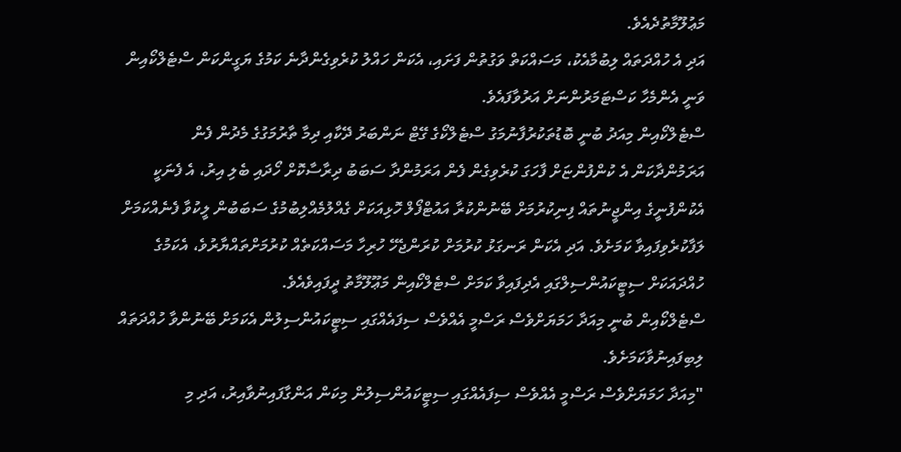މަޢުލޫމާތުދެއެވެ.
އަދި އެ ހުއްދަތައް ލިބުމާއެކު، މަސައްކަތް ވަގުތުން ފަށައި، އެކަން ހައްލު ކުރެވިގެންދާނެ ކަމުގެ ޔަގީންކަން ސްޓެލްކޯއިން ވަނީ އެންމެހާ ކަސްޓަމަރުންނަށް އަރުވާފައެވެ.
ސްޓެލްކޯއިން މިއަދު ބުނީ ބޮޑުތަކުރުފާނުމަގު ސްޓެލްކޯގެ ގޭޓް ނަންބަރު ދޭކާއި ދިމާ ތާރުމަގުގެ މެދުން ފެން އަރަމުންދާކަން އެ ކުންފުންޏަށް ފާހަގަ ކުރެވިގެން ފެން އަރަމުންދާ ސަބަބު ދިރާސާކޮށް ހޯދައި ބެލި އިރު، އެ ފެނަކީ އެކުންފުނީގެ އިންޖީނުތައް ފިނިކުރުމަށް ބޭނުންކުރާ އައުޓްފޯލް ހޮޅިއަކަށް ގެއްލުމެއްލިބުމުގެ ސަބަބުން ލީކުވާ ފެނެއްކަމަށް ލަފާކުރެވިފައިވާ ކަމަށެވެ. އަދި އެކަން ރަނގަޅު ކުރުމަށް ކުރަންޖެހޭ ހުރިހާ މަސައްކަތެއް ކުރުމަށްތައްޔާރުވެ، އެކަމުގެ ހުއްދައަކަށް ސިޓީކައުންސިލްގައި އެދިފައިވާ ކަމަށް ސްޓެލްކޯއިން މަޢޫލޫމާތު ދީފައިވެއެވެ.
ސްޓެލްކޯއިން ބުނީ މިއަދާ ހަމަޔަށްވެސް ރަސްމީ އެއްވެސް ސިފައެއްގައި ސިޓީކައުންސިލުން އެކަމަށް ބޭނުންވާ ހުއްދަތައް ލިބިފައިނުވާކަމަށެވެ.
"މިއަދާ ހަމަޔަށްވެސް ރަސްމީ އެއްވެސް ސިފައެއްގައި ސިޓީކައުންސިލުން މިކަން އަންގާފައިނުވާއިރު، އަދި މި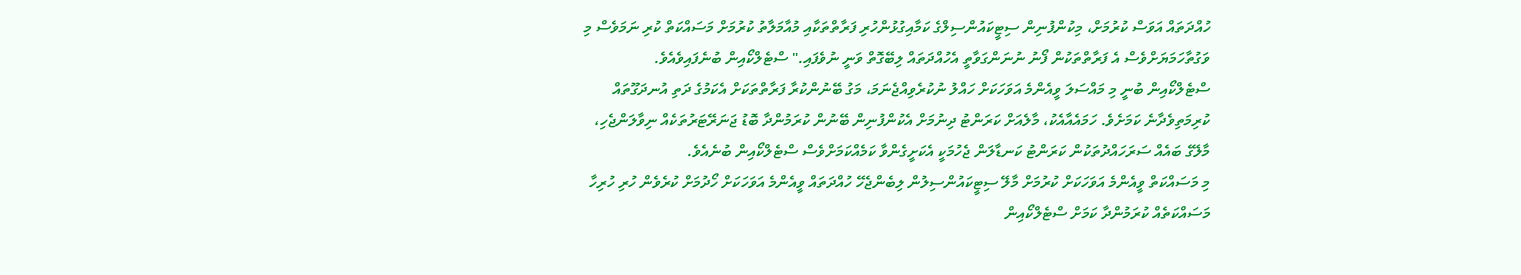ހުއްދަތައް އަވަސް ކުރުމަށް، މިކުންފުނިން ސިޓީކައުންސިލްގެ ކަމާއިގުޅުންހުރި ފަރާތްތަކާއި މުއާމަލާތު ކުރުމަށް މަސައްކަތް ކުރި ނަމަވެސް މި ވަގުތާހަމަޔަށްވެސް އެ ފަރާތްތަކުން ފޯނު ނުނަންގަވާތީ އެހުއްދަތައް ލިބޭގޮތް ވަނީ ނުވެފައި." ސްޓެލްކޯއިން ބުނެފައިވެއެވެ.
ސްޓެލްކޯއިން ބުނީ މި މައްސަލަ ވީއެންމެ އަވަހަކަށް ހައްލު ނުކުރެވިއްޖެނަމަ، މަގު ބޭނުންކުރާ ފަރާތްތަކަށް އެކަމުގެ ދަތި އުނދަގޫތައް ކުރިމަތިވެދާނެ ކަމަށެވެ. ހަމައެއާއެކު، މާލެއަށް ކަރަންޓު ދިނުމަށް އެކުންފުނިން ބޭނުން ކުރަމުންދާ ބޮޑު ޖަނަރޭޓަރުތަކެއް ނިވާލަންޖެހި، މާލޭގެ ބައެއް ސަރަހައްދުތަކުން ކަރަންޓު ކަނޑާލަން ޖެހުމަކީ އެކަށީގެންވާ ކަމެއްކަމަށްވެސް ސްޓެލްކޯއިން ބުނެއެވެ.
މި މަސައްކަތް ވީއެންމެ އަވަހަކަށް ކުރުމަށް މާލޭ ސިޓީކައުންސިލުން ލިބެންޖެހޭ ހުއްދަތައް ވީއެންމެ އަވަހަކަށް ހޯދުމަށް ކުރެވެން ހުރި ހުރިހާ މަސައްކަތެއް ކުރަމުންދާ ކަމަށް ސްޓެލްކޯއިން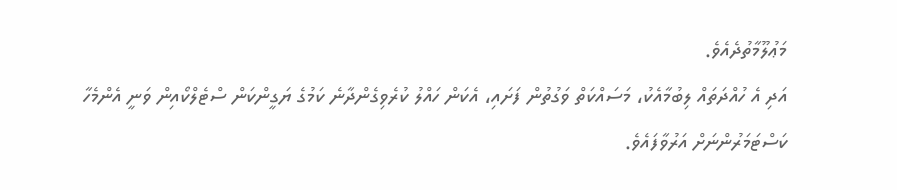މަޢުލޫމާތުދެއެވެ.
އަދި އެ ހުއްދަތައް ލިބުމާއެކު، މަސައްކަތް ވަގުތުން ފަށައި، އެކަން ހައްލު ކުރެވިގެންދާނެ ކަމުގެ ޔަގީންކަން ސްޓެލްކޯއިން ވަނީ އެންމެހާ ކަސްޓަމަރުންނަށް އަރުވާފައެވެ.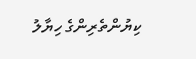ކިޔުންތެރިންގެ ހިޔާލު